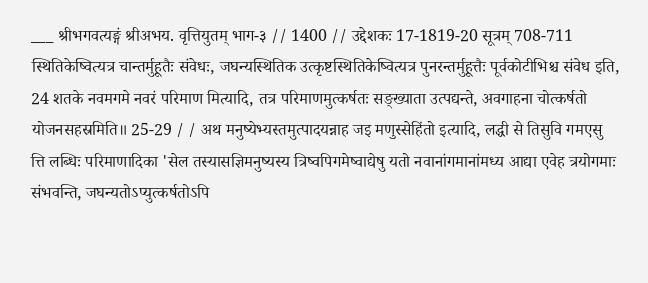___ श्रीभगवत्यङ्गं श्रीअभय. वृत्तियुतम् भाग-३ // 1400 // उद्देशकः 17-1819-20 सूत्रम् 708-711 स्थितिकेष्वित्यत्र चान्तर्मुहूतैः संवेधः, जघन्यस्थितिक उत्कृष्टस्थितिकेष्वित्यत्र पुनरन्तर्मुहूत्तैः पूर्वकोटीभिश्च संवेध इति, 24 शतके नवमगमे नवरं परिमाण मित्यादि, तत्र परिमाणमुत्कर्षतः सङ्ख्याता उत्पद्यन्ते, अवगाहना चोत्कर्षतो योजनसहस्रमिति॥ 25-29 / / अथ मनुष्येभ्यस्तमुत्पादयन्नाह जइ मणुस्सेहिंतो इत्यादि, लद्धी से तिसुवि गमएसु त्ति लब्धिः परिमाणादिका 'सेल तस्यासज्ञिमनुष्यस्य त्रिष्वपिगमेष्वाद्येषु यतो नवानांगमानांमध्य आद्या एवेह त्रयोगमाः संभवन्ति, जघन्यतोऽप्युत्कर्षतोऽपि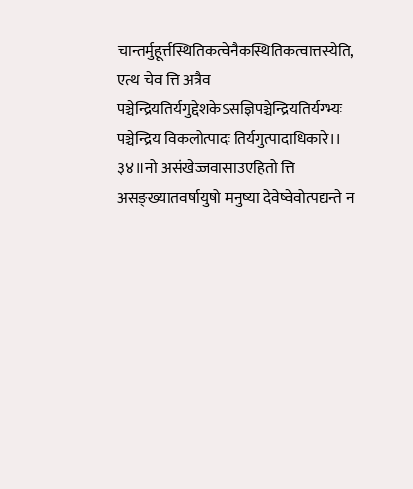चान्तर्मुहूर्त्तस्थितिकत्वेनैकस्थितिकत्वात्तस्येति, एत्थ चेव त्ति अत्रैव पञ्चेन्द्रियतिर्यगुद्देशकेऽसज्ञिपञ्चेन्द्रियतिर्यग्भ्यः पञ्चेन्द्रिय विकलोत्पादः तिर्यगुत्पादाधिकारे।। ३४॥नो असंखेज्जवासाउएहितो त्ति असङ्ख्यातवर्षायुषो मनुष्या देवेष्वेवोत्पद्यन्ते न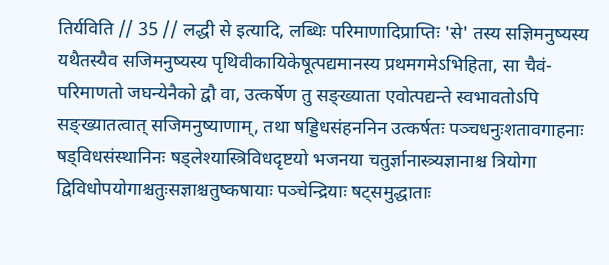तिर्यविति // 35 // लद्धी से इत्यादि, लब्धिः परिमाणादिप्राप्तिः 'से' तस्य सज्ञिमनुष्यस्य यथैतस्यैव सजिमनुष्यस्य पृथिवीकायिकेषूत्पद्यमानस्य प्रथमगमेऽभिहिता, सा चैवं- परिमाणतो जघन्येनैको द्वौ वा, उत्कर्षेण तु सङ्ख्याता एवोत्पद्यन्ते स्वभावतोऽपि सङ्ख्यातत्वात् सजिमनुष्याणाम्, तथा षड्डिधसंहननिन उत्कर्षतः पञ्चधनुःशतावगाहनाः षड्विधसंस्थानिनः षड्लेश्यास्त्रिविधदृष्टयो भजनया चतुर्ज्ञानास्त्र्यज्ञानाश्च त्रियोगा द्विविधोपयोगाश्चतुःसज्ञाश्चतुष्कषायाः पञ्चेन्द्रियाः षट्समुद्धाताः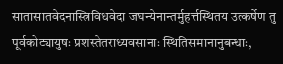सातासातवेदनास्त्रिविधवेदा जघन्येनान्तर्मुहर्त्तस्थितय उत्कर्षेण तु पूर्वकोट्यायुषः प्रशस्तेतराध्यवसानाः स्थितिसमानानुबन्धाः,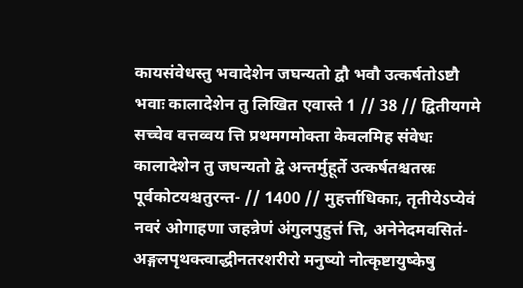कायसंवेधस्तु भवादेशेन जघन्यतो द्वौ भवौ उत्कर्षतोऽष्टौ भवाः कालादेशेन तु लिखित एवास्ते 1 // 38 // द्वितीयगमे सच्चेव वत्तव्वय त्ति प्रथमगमोक्ता केवलमिह संवेधः कालादेशेन तु जघन्यतो द्वे अन्तर्मुहूर्ते उत्कर्षतश्चतस्रः पूर्वकोटयश्चतुरन्त- // 1400 // मुहर्त्ताधिकाः, तृतीयेऽप्येवं नवरं ओगाहणा जहन्नेणं अंगुलपुहुत्तं त्ति, अनेनेदमवसितं- अङ्गलपृथक्त्वाद्धीनतरशरीरो मनुष्यो नोत्कृष्टायुष्केषु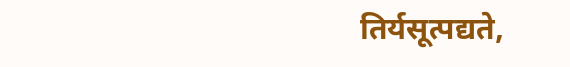तिर्यसूत्पद्यते,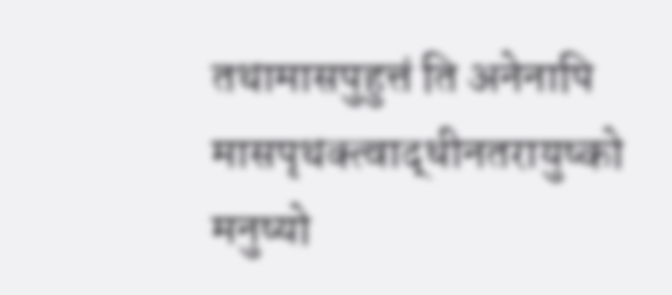तथामासपुहुत्तं ति अनेनापि मासपृथक्त्वाद्धीनतरायुष्को मनुष्यो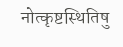नोत्कृष्टस्थितिषु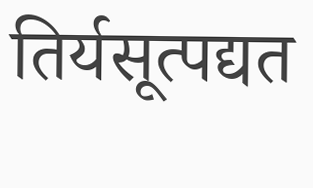तिर्यसूत्पद्यत